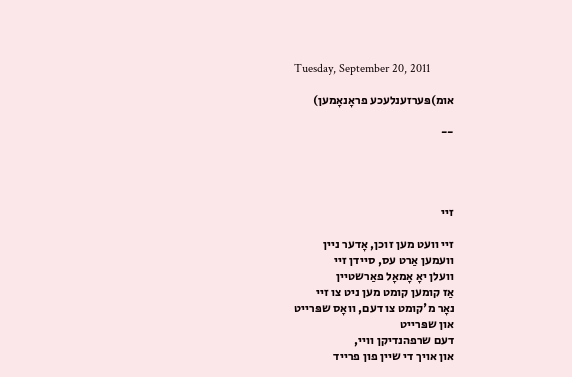Tuesday, September 20, 2011

אומ)פּערזענלעכע פראָנאָמען)

--




זיי

זיי וועט מען זוכן, אָדער ניין
וועמען אַרט עס, סיידן זיי
וועלן יאָ אָמאָל פאַרשטיין
אַז קומען קומט מען ניט צו זיי
נאָר מ'קומט צו דעם, וואָס שפּרייט
און שפּרייט
דעם שרפהנדיקן וויי,
און אויך די שיין פון פרייד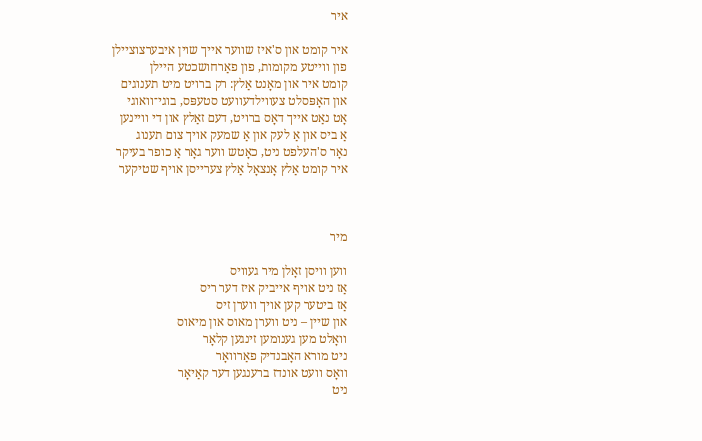איר

איר קומט און ס'איז שווער אייך שוין איבערצוציילן
פון ווייטע מקומות, פון פאַרחושכטע היילן
קומט איר און מאָנט אַלץ: רק ברויט מיט תענוגים
און האָפּסלט צעווילדעוועט סטעפּס, בוגי־וואוגי
אָט נאַט אייך דאָס ברויט, דעם זאַלץ און די וויינען
אַ ביס און אַ לעק און אַ שמעק אויך צום תענוג
נאָר ס'העלפט ניט, כאָטש ווער גאָר אַ כופר בעיקר
איר קומט אַלץ אָנצאָל אַלץ צערייסן אויף שטיקער



מיר

ווען וויסן זאָלן מיר געוויס
אַז ניט אויף אייביק איז דער ריס
אַז ביטער קען אויך ווערן זיס
און שיין – ניט ווערן מאוס און מיאוס
וואָלט מען גענומען זינגען קלאָר
ניט מורא האָבנדיק פאַרוואָר
וואָס וועט אונדז ברענגען דער קאַיאָר
ניט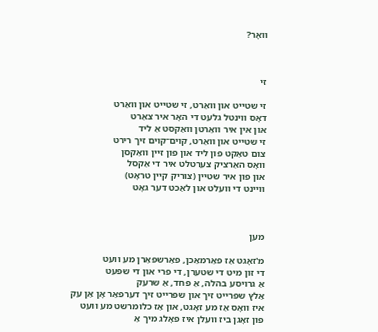וואָר?



זי

זי שטייט און וואַרט, זי שטייט און וואַרט
דאָס ווינטל גלעט די האָר איר צאַרט
און אין איר וואַרטן וואַקסט אַ ליד
זי שטייט און וואַרט, קוים־קוים זיך רירט
צום טאַקט פון ליד און פון זיין וואַקסן
וואָס האַרציק צערטלט איר די אַקסל
און פון איר שטיין (צוריק קיין טראָט)
וויינט די וועלט און לאַכט דער גאָט



מען

מ'זאָגט אַז פאַרמאַכן, פאַרשפּאַרן מע וועט
די זון מיט די שטערן, די פרי און די שפּעט
אַ גרויסע בהלה, אַ פּחד, אַ שרעק
אַלץ שפּרייט זיך און שפּרייט זיך דערפאַר אָן אַן עק
איז וואָס אַז מע זאָגט, און אַז כלומרשט מע וועט
פון זאָגן ביז וועלן איז פאָלג מיך אַ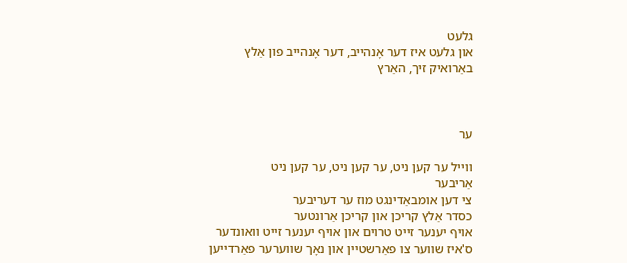גלעט
און גלעט איז דער אָנהייב, דער אָנהייב פון אַלץ
באַרואיק זיך, האַרץ



ער

ווייל ער קען ניט, ער קען ניט, ער קען ניט
אַריבער
צי דען אומבאַדינגט מוז ער דעריבער
כסדר אַלץ קריכן און קריכן אַרונטער
אויף יענער זייט טרוים און אויף יענער זייט וואונדער
ס'איז שווער צו פאַרשטיין און נאָך שווערער פאַרדייען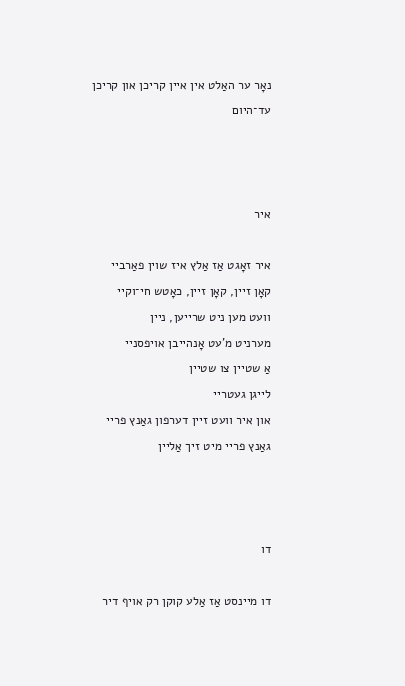נאָר ער האַלט אין איין קריכן און קריכן
עד־היום



איר

איר זאָגט אַז אַלץ איז שוין פאַרביי
קאָן זיין, קאָן זיין, כאָטש חי־וקיי
וועט מען ניט שרייען, ניין
מערניט מ'עט אָנהייבן אויפסניי
אַ שטיין צו שטיין
לייגן געטריי
און איר וועט זיין דערפון גאַנץ פריי
גאַנץ פריי מיט זיך אַליין



דו

דו מיינסט אַז אַלע קוקן רק אויף דיר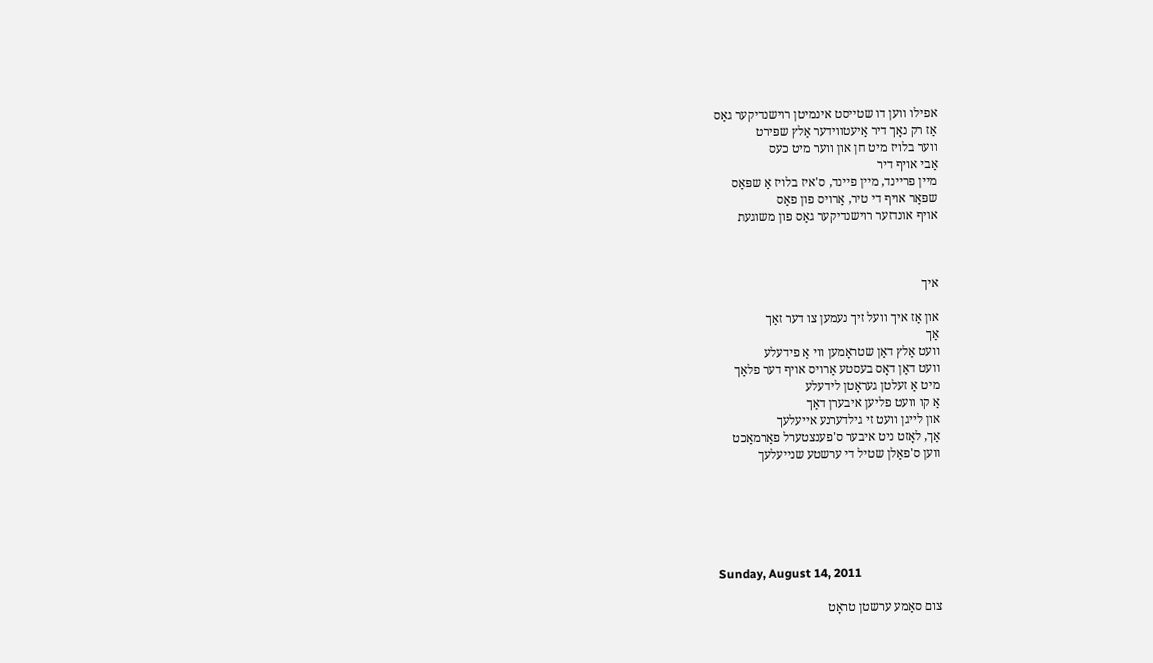אפילו ווען דו שטייסט אינמיטן רוישנדיקער גאַס
אַז רק נאָך דיר אַיעטווידער אַלץ שפּירט
ווער בלויז מיט חן און ווער מיט כעס
אַבי אויף דיר
מיין פריינד, מיין פיינד, ס'איז בלויז אַ שפּאַס
שפּאַר אויף די טיר, אַרויס פון פאַס
אויף אונדזער רוישנדיקער גאַס פון משוגעת



איך

און אַז איך וועל זיך נעמען צו דער זאַך
אַך
וועט אַלץ דאַן שטראָמען ווי אַ פידעלע
וועט דאַן דאָס בעסטע אַרויס אויף דער פלאַך
מיט אַ זעלטן געראָטן לידעלע
אַ קו וועט פליען איבערן דאַך
און לייגן וועט זי גילדערנע אייעלעך
אַך, לאָזט ניט איבער ס'פענצטערל פאַרמאַכט
ווען ס'פאַלן שטיל די ערשטע שנייעלעך






Sunday, August 14, 2011

צום סאַמע ערשטן טראָט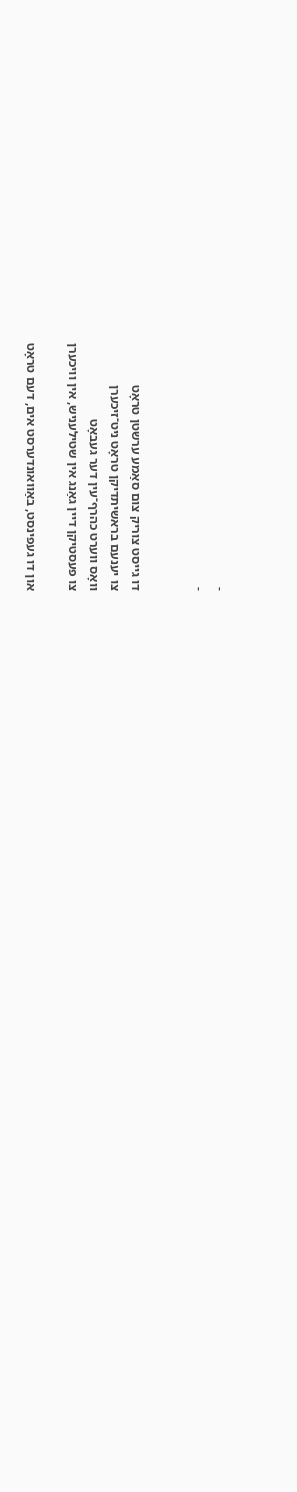-
-


דו גייסט צוריק צום סאַמע ערשטן טראָט
צו יענעם בראשיתדיקן טראָט ניט־זיכערן
וואָס ווערט כהרף־עין דער געבאָט
צו פעסטיקן דיין גאַנג אין שטילעניש, אין וויכערן

און דו געפינסט, באַוואונדערסט אים, דעם טראָט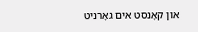און קאָנסט אים גאָרניט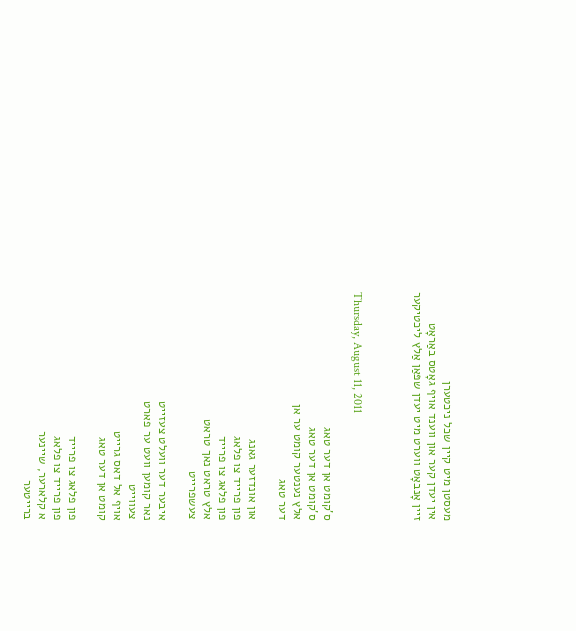מעסטן מיט קיין שכל ניכטערן
אין יעדן קער און ווענד אויף גאָטס באַראָט
זיין אָנבאָט ווערט מיט יעדן שפּאַן אַלץ ליכטיקער



Thursday, August 11, 2011

ס'קומט אן דער טאג
ס'קומט אן דער טאג
אלץ נענטער קומט ער אן
דער טאג

און אונדזער גאנג
פון פרייד צו פלאג
פון פלאג צו פרייד
אלץ טראט נאך טראט
צעשפרייט

איבער דער וועלט צעזייט
נאר קומען וועט ער פארט
צעווייט
אויף אל דאס גרייט
קומט אן דער טאג

פון פלאג צו פרייד
פון פרייד צו פלאג
א קלארער, שיינער
ברייטער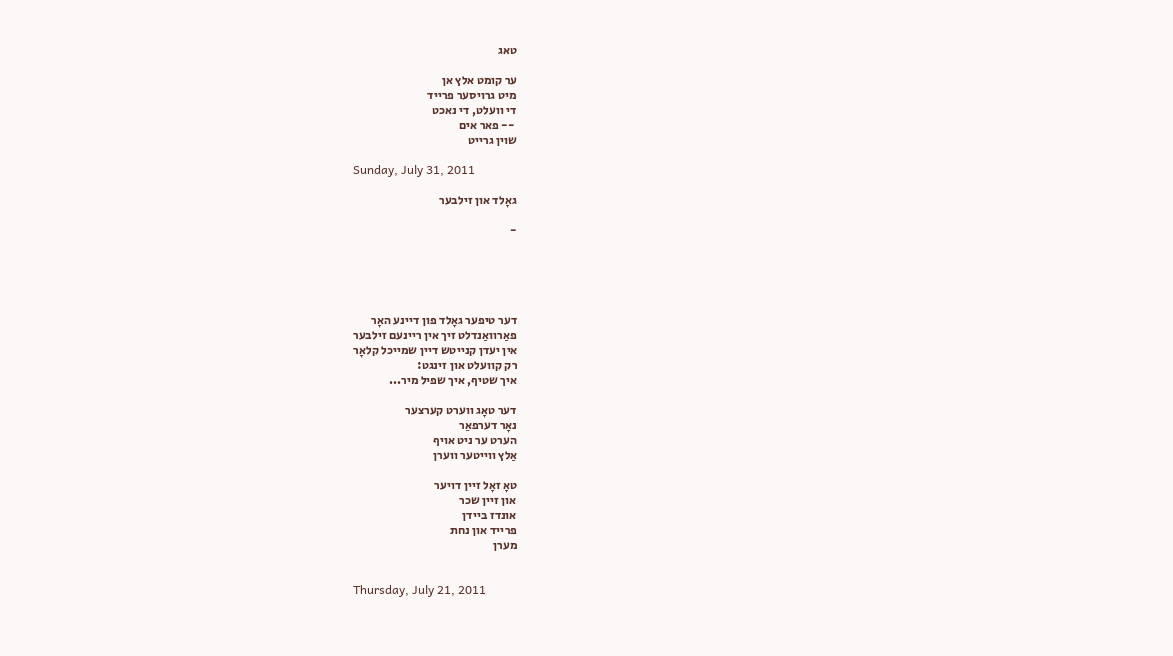טאג

ער קומט אלץ אן
מיט גרויסער פרייד
די וועלט, די נאכט
 -- פאר אים
שוין גרייט

Sunday, July 31, 2011

גאָלד און זילבער

-





דער טיפער גאָלד פון דיינע האָר
פאַרוואַנדלט זיך אין ריינעם זילבער
אין יעדן קנייטש דיין שמייכל קלאָר
רק קוועלט און זינגט:
איך שטיף, איך שפיל מיר...

דער טאָג ווערט קערצער
נאָר דערפאַר
הערט ער ניט אויף
אַלץ ווייטער ווערן

טאָ זאָל זיין דויער
און זיין שכר
אונדז ביידן
פרייד און נחת
מערן


Thursday, July 21, 2011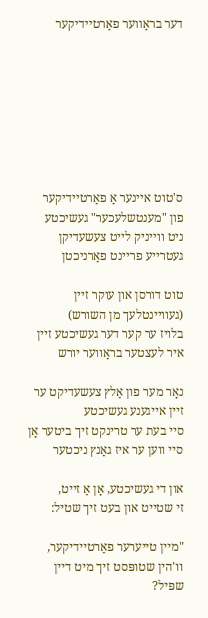דער בראַווער פאַרטיידיקער








ס'טוט איינער אַ פאַרטיידיקער
פון "מענטשלעכער" געשיכטע
ניט ווייניק לייט צעשעדיקן
געטרייע פריינט פאַרניכטן

טוט דורסן און עוקר זיין
(געוויינטלעך מן השורש)
בלויז ער קער דער געשיכטע זיין
איר לעצטער בראַווער יורש

נאָר מער פון אַלץ צעשעדיקט ער
זיין אייגענע געשיכטע
סיי בעת ער טרינקט זיך ביטער אָן
סיי ווען ער איז גאַנץ ניכטער

און די געשיכטע, אָן אַ זייט,
זי שטייט און בעט זיך שטיל:

"מיין טייערער פאַרטיידיקער,
וו'הין שטופּסט זיך מיט דיין שפּיל?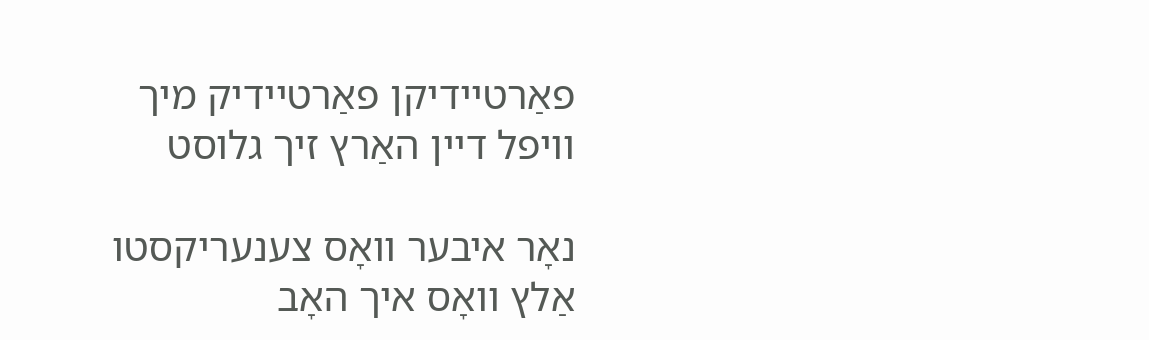פאַרטיידיקן פאַרטיידיק מיך
וויפל דיין האַרץ זיך גלוסט

נאָר איבער וואָס צענעריקסטו
אַלץ וואָס איך האָב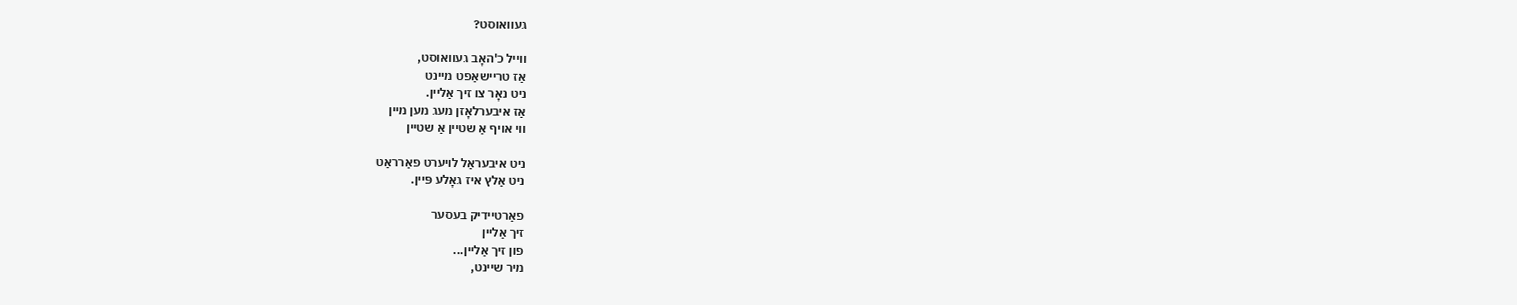געוואוסט?

ווייל כ'האָב געוואוסט,
אַז טריישאַפט מיינט
ניט נאָר צו זיך אַליין.
אַז איבערלאָזן מעג מען מיין
ווי אויף אַ שטיין אַ שטיין

ניט איבעראַל לויערט פאַרראַט
ניט אַלץ איז גאָלע פּיין.

פאַרטיידיק בעסער
זיך אַליין
פון זיך אַליין...
מיר שיינט,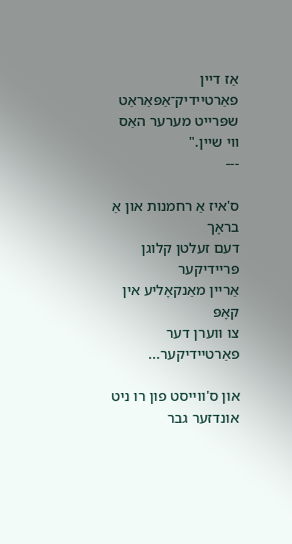אַז דיין פאַרטיידיק־אַפּאַראַט
שפּרייט מערער האַס ווי שיין."
---

ס'איז אַ רחמנות און אַ בראָך
דעם זעלטן קלוגן פּריידיקער
אַריין מאַנקאָליע אין קאָפּ
צו ווערן דער פאַרטיידיקער...

און ס'ווייסט פון רו ניט
אונדזער גבר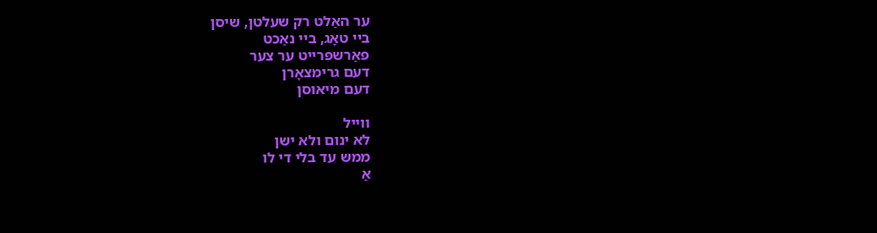ער האַלט רק שעלטן, שיסן
ביי טאָג, ביי נאַכט
פאַרשפּרייט ער צער
דעם גרימצאָרן
דעם מיאוסן

ווייל
לא ינום ולא ישן
ממש עד בלי די לו
אַ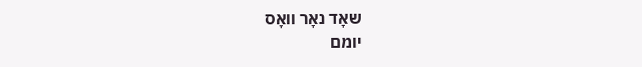שאָד נאָר וואָס
יומם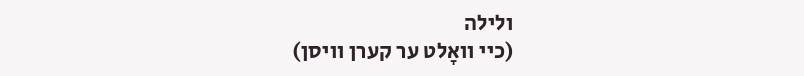ולילה
(כיי וואָלט ער קערן וויסן)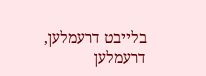בלייבט דרעמלען,
דרעמלען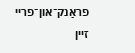פראַנק־און־פריי
זיין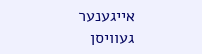אייגענער
געוויסן